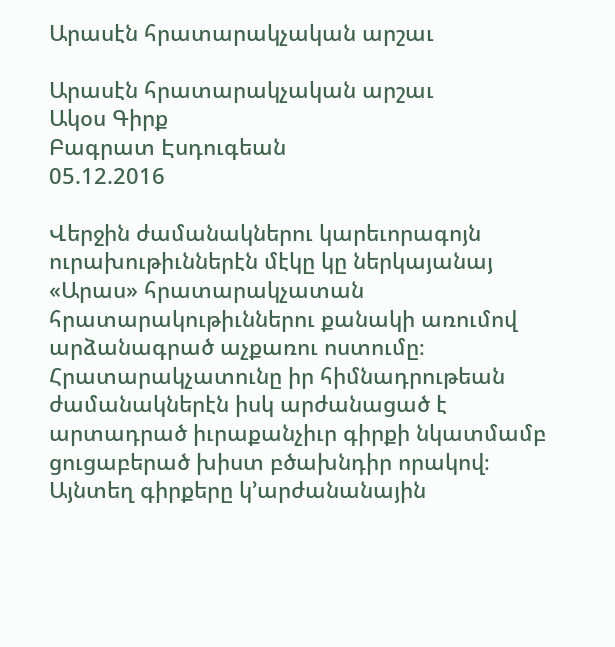Արասէն հրատարակչական արշաւ

Արասէն հրատարակչական արշաւ
Ակօս Գիրք
Բագրատ Էսդուգեան
05.12.2016

Վերջին ժամանակներու կարեւորագոյն ուրախութիւններէն մէկը կը ներկայանայ «Արաս» հրատարակչատան հրատարակութիւններու քանակի առումով արձանագրած աչքառու ոստումը։ Հրատարակչատունը իր հիմնադրութեան ժամանակներէն իսկ արժանացած է արտադրած իւրաքանչիւր գիրքի նկատմամբ ցուցաբերած խիստ բծախնդիր որակով։ Այնտեղ գիրքերը կ՚արժանանային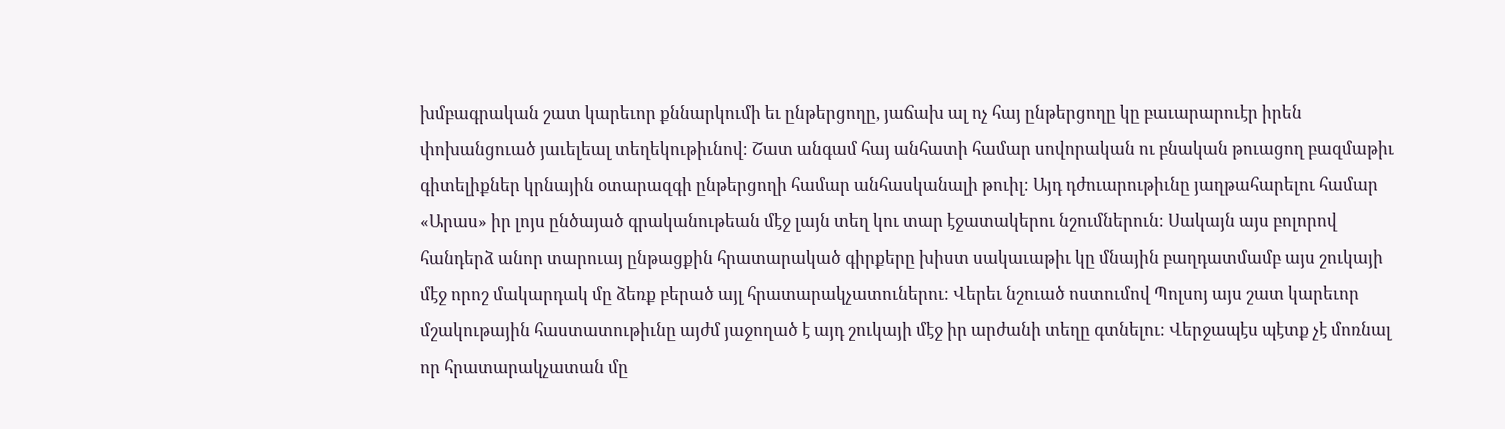խմբագրական շատ կարեւոր քննարկումի եւ ընթերցողը, յաճախ ալ ոչ հայ ընթերցողը կը բաւարարուէր իրեն փոխանցուած յաւելեալ տեղեկութիւնով։ Շատ անգամ հայ անհատի համար սովորական ու բնական թուացող բազմաթիւ գիտելիքներ կրնային օտարազգի ընթերցողի համար անհասկանալի թուիլ։ Այդ դժուարութիւնը յաղթահարելու համար «Արաս» իր լոյս ընծայած գրականութեան մէջ լայն տեղ կու տար էջատակերու նշումներուն։ Սակայն այս բոլորով հանդերձ անոր տարուայ ընթացքին հրատարակած գիրքերը խիստ սակաւաթիւ կը մնային բաղդատմամբ այս շուկայի մէջ որոշ մակարդակ մը ձեռք բերած այլ հրատարակչատուներու։ Վերեւ նշուած ոստումով Պոլսոյ այս շատ կարեւոր մշակութային հաստատութիւնը այժմ յաջողած է այդ շուկայի մէջ իր արժանի տեղը գտնելու։ Վերջապէս պէտք չէ մոռնալ որ հրատարակչատան մը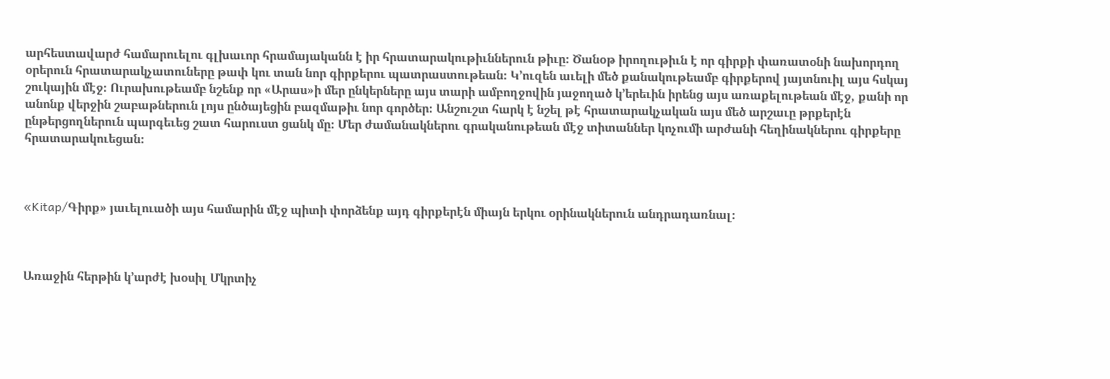արհեստավարժ համարուելու գլխաւոր հրամայականն է իր հրատարակութիւններուն թիւը։ Ծանօթ իրողութիւն է որ գիրքի փառատօնի նախորդող օրերուն հրատարակչատուները թափ կու տան նոր գիրքերու պատրաստութեան։ Կ՚ուզեն աւելի մեծ քանակութեամբ գիրքերով յայտնուիլ այս հսկայ շուկային մէջ։ Ուրախութեամբ նշենք որ «Արաս»ի մեր ընկերները այս տարի ամբողջովին յաջողած կ՚երեւին իրենց այս առաքելութեան մէջ, քանի որ անոնք վերջին շաբաթներուն լոյս ընծայեցին բազմաթիւ նոր գործեր։ Անշուշտ հարկ է նշել թէ հրատարակչական այս մեծ արշաւը թրքերէն ընթերցողներուն պարգեւեց շատ հարուստ ցանկ մը։ Մեր ժամանակներու գրականութեան մէջ տիտաններ կոչումի արժանի հեղինակներու գիրքերը հրատարակուեցան։



«Kitap/Գիրք» յաւելուածի այս համարին մէջ պիտի փորձենք այդ գիրքերէն միայն երկու օրինակներուն անդրադառնալ։



Առաջին հերթին կ՚արժէ խօսիլ Մկրտիչ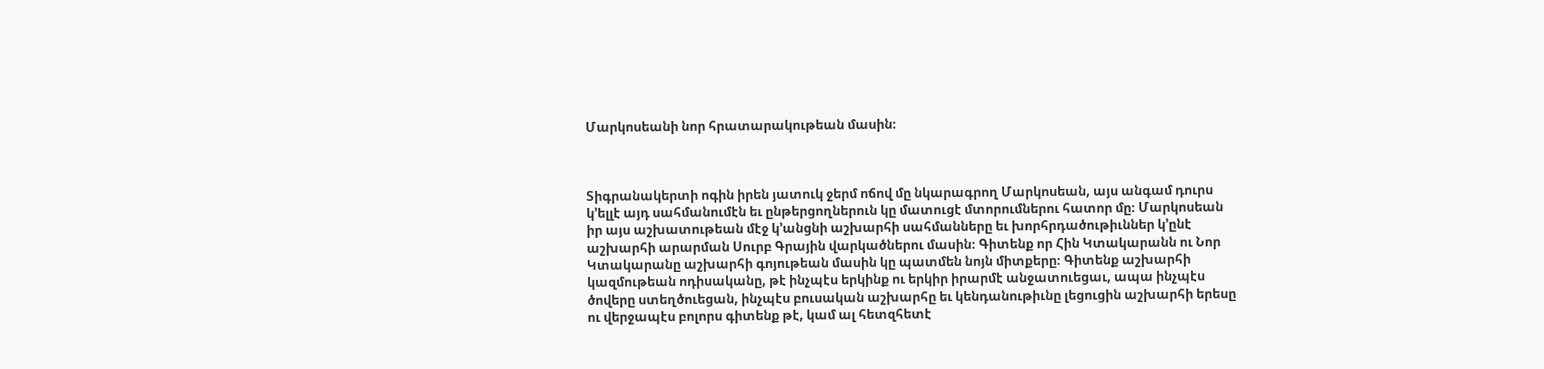Մարկոսեանի նոր հրատարակութեան մասին։



Տիգրանակերտի ոգին իրեն յատուկ ջերմ ոճով մը նկարագրող Մարկոսեան, այս անգամ դուրս կ՚ելլէ այդ սահմանումէն եւ ընթերցողներուն կը մատուցէ մտորումներու հատոր մը։ Մարկոսեան իր այս աշխատութեան մէջ կ՚անցնի աշխարհի սահմանները եւ խորհրդածութիւններ կ՚ընէ աշխարհի արարման Սուրբ Գրային վարկածներու մասին։ Գիտենք որ Հին Կտակարանն ու Նոր Կտակարանը աշխարհի գոյութեան մասին կը պատմեն նոյն միտքերը։ Գիտենք աշխարհի կազմութեան ոդիսականը, թէ ինչպէս երկինք ու երկիր իրարմէ անջատուեցաւ, ապա ինչպէս ծովերը ստեղծուեցան, ինչպէս բուսական աշխարհը եւ կենդանութիւնը լեցուցին աշխարհի երեսը ու վերջապէս բոլորս գիտենք թէ, կամ ալ հետզհետէ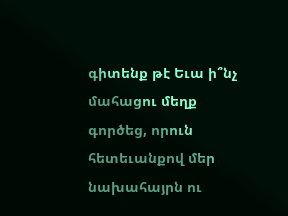գիտենք թէ Եւա ի՞նչ մահացու մեղք գործեց, որուն հետեւանքով մեր նախահայրն ու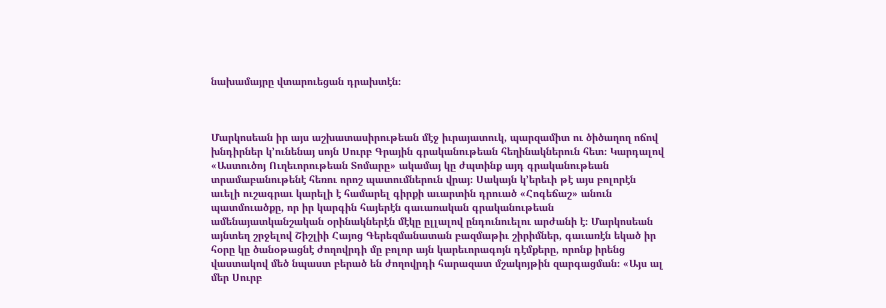նախամայրը վտարուեցան դրախտէն։



Մարկոսեան իր այս աշխատասիրութեան մէջ իւրայատուկ, պարզամիտ ու ծիծաղող ոճով խնդիրներ կ՚ունենայ սոյն Սուրբ Գրային գրականութեան հեղինակներուն հետ։ Կարդալով «Աստուծոյ Ուղեւորութեան Տոմարը» ակամայ կը ժպտինք այդ գրականութեան տրամաբանութենէ հեռու որոշ պատումներուն վրայ։ Սակայն կ՚երեւի թէ այս բոլորէն աւելի ուշագրաւ կարելի է համարել գիրքի աւարտին դրուած «Հոգեճաշ» անուն պատմուածքը, որ իր կարգին հայերէն գաւառական գրականութեան ամենայատկանշական օրինակներէն մէկը ըլլալով ընդունուելու արժանի է։ Մարկոսեան այնտեղ շրջելով Շիշլիի Հայոց Գերեզմանատան բազմաթիւ շիրիմներ, գաւառէն եկած իր հօրը կը ծանօթացնէ ժողովրդի մը բոլոր այն կարեւորագոյն դէմքերը, որոնք իրենց վաստակով մեծ նպաստ բերած են ժողովրդի հարազատ մշակոյթին զարգացման։ «Այս ալ մեր Սուրբ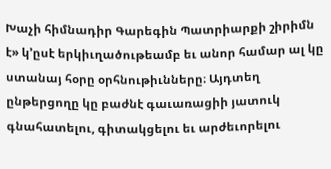Խաչի հիմնադիր Գարեգին Պատրիարքի շիրիմն է» կ՚ըսէ երկիւղածութեամբ եւ անոր համար ալ կը ստանայ հօրը օրհնութիւնները։ Այդտեղ ընթերցողը կը բաժնէ գաւառացիի յատուկ գնահատելու, գիտակցելու եւ արժեւորելու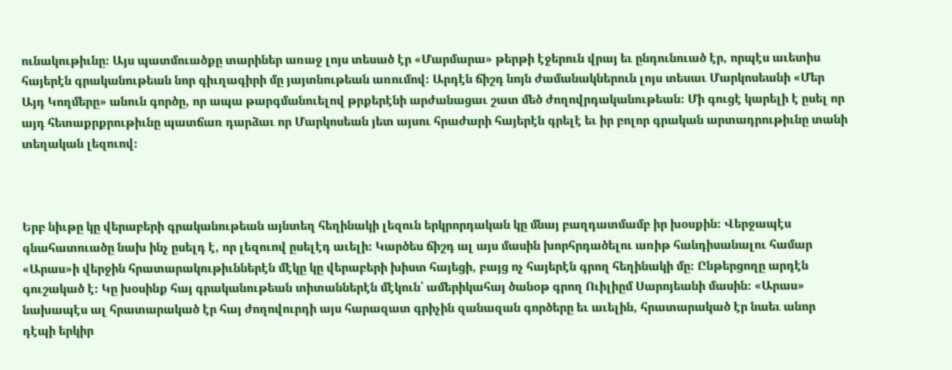ունակութիւնը։ Այս պատմուածքը տարիներ առաջ լոյս տեսած էր «Մարմարա» թերթի էջերուն վրայ եւ ընդունուած էր, որպէս աւետիս հայերէն գրականութեան նոր գիւղագիրի մը յայտնութեան առումով։ Արդէն ճիշդ նոյն ժամանակներուն լոյս տեսաւ Մարկոսեանի «Մեր Այդ Կողմերը» անուն գործը, որ ապա թարգմանուելով թրքերէնի արժանացաւ շատ մեծ ժողովրդականութեան։ Մի գուցէ կարելի է ըսել որ այդ հետաքրքրութիւնը պատճառ դարձաւ որ Մարկոսեան յետ այսու հրաժարի հայերէն գրելէ եւ իր բոլոր գրական արտադրութիւնը տանի տեղական լեզուով։



Երբ նիւթը կը վերաբերի գրականութեան այնտեղ հեղինակի լեզուն երկրորդական կը մնայ բաղդատմամբ իր խօսքին։ Վերջապէս գնահատուածը նախ ինչ ըսելդ է, որ լեզուով ըսելէդ աւելի։ Կարծես ճիշդ ալ այս մասին խորհրդածելու առիթ հանդիսանալու համար «Արաս»ի վերջին հրատարակութիւններէն մէկը կը վերաբերի խիստ հայեցի, բայց ոչ հայերէն գրող հեղինակի մը։ Ընթերցողը արդէն գուշակած է։ Կը խօսինք հայ գրականութեան տիտաններէն մէկուն՝ ամերիկահայ ծանօթ գրող Ուիլիըմ Սարոյեանի մասին։ «Արաս» նախապէս ալ հրատարակած էր հայ ժողովուրդի այս հարազատ գրիչին զանազան գործերը եւ աւելին, հրատարակած էր նաեւ անոր դէպի երկիր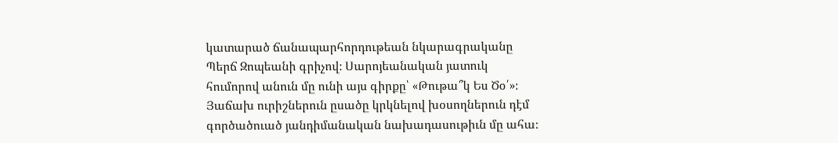կատարած ճանապարհորդութեան նկարագրականը Պերճ Զոպեանի գրիչով։ Սարոյեանական յատուկ հումորով անուն մը ունի այս գիրքը՝ «Թութա՞կ Ես Ծօ՛»։ Յաճախ ուրիշներուն ըսածը կրկնելով խօսողներուն դէմ գործածուած յանդիմանական նախադասութիւն մը ահա։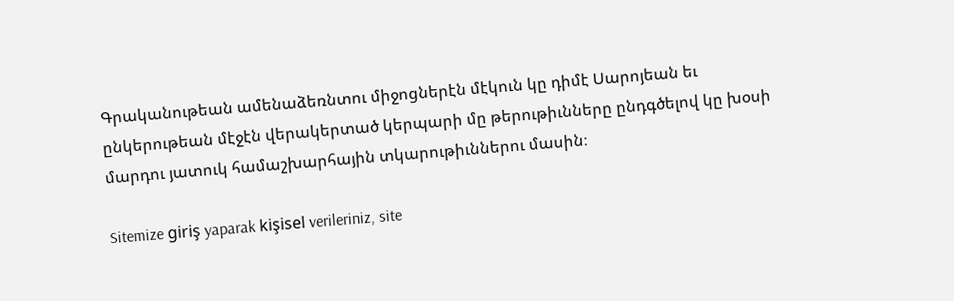Գրականութեան ամենաձեռնտու միջոցներէն մէկուն կը դիմէ Սարոյեան եւ ընկերութեան մէջէն վերակերտած կերպարի մը թերութիւնները ընդգծելով կը խօսի մարդու յատուկ համաշխարհային տկարութիւններու մասին։

Sitemize giriş yaparak kişisel verileriniz, site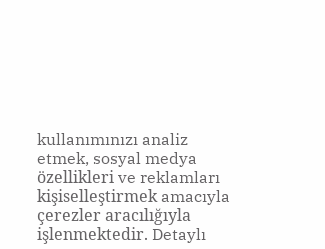kullanımınızı analiz etmek, sosyal medya özellikleri ve reklamları kişiselleştirmek amacıyla çerezler aracılığıyla işlenmektedir. Detaylı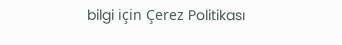bilgi için Çerez Politikası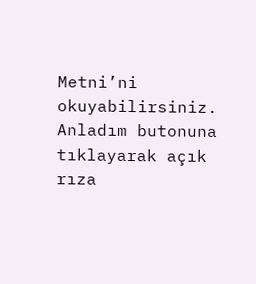Metni’ni okuyabilirsiniz. Anladım butonuna tıklayarak açık rıza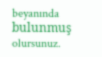beyanında bulunmuş olursunuz.